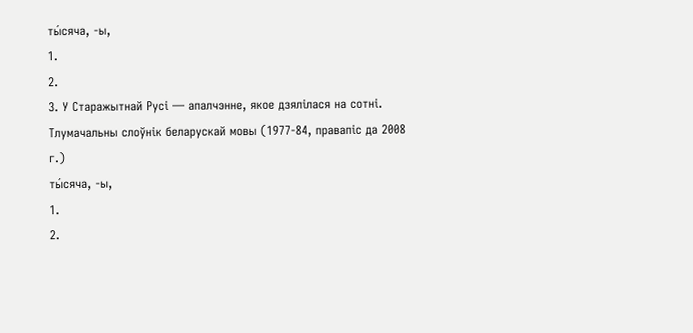ты́сяча, ‑ы,
1.
2.
3. У Старажытнай Русі — апалчэнне, якое дзялілася на сотні.
Тлумачальны слоўнік беларускай мовы (1977-84, правапіс да 2008 г.)
ты́сяча, ‑ы,
1.
2.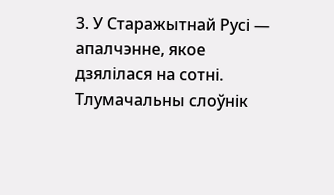3. У Старажытнай Русі — апалчэнне, якое дзялілася на сотні.
Тлумачальны слоўнік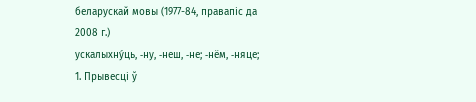беларускай мовы (1977-84, правапіс да 2008 г.)
ускалыхну́ць, ‑ну, ‑неш, ‑не; ‑нём, ‑няце;
1. Прывесці ў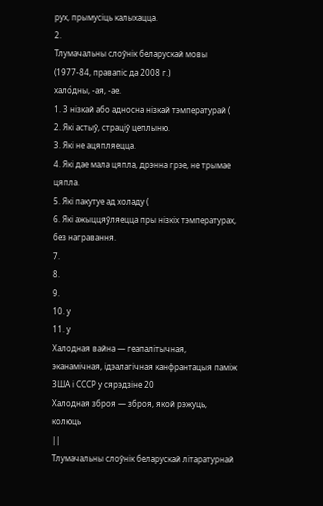рух, прымусіць калыхацца.
2.
Тлумачальны слоўнік беларускай мовы (1977-84, правапіс да 2008 г.)
хало́дны, -ая, -ае.
1. 3 нізкай або адносна нізкай тэмпературай (
2. Які астыў, страціў цеплыню.
3. Які не ацяпляецца.
4. Які дае мала цяпла, дрэнна грэе, не трымае цяпла.
5. Які пакутуе ад холаду (
6. Які ажыццяўляецца пры нізкіх тэмпературах, без награвання.
7.
8.
9.
10. у
11. у
Халодная вайна — геапалітычная, эканамічная, ідэалагічная канфрантацыя паміж ЗША і СССР у сярэдзіне 20
Халодная зброя — зброя, якой рэжуць, колюць
||
Тлумачальны слоўнік беларускай літаратурнай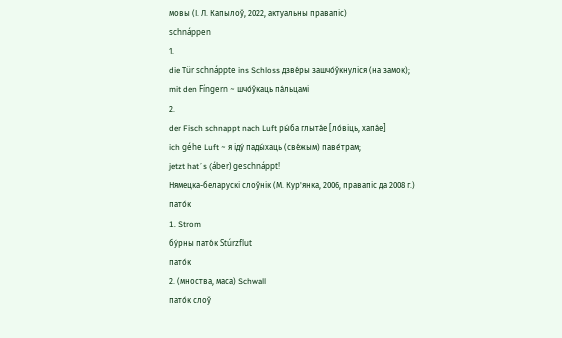мовы (І. Л. Капылоў, 2022, актуальны правапіс)
schnáppen
1.
die Тür schnáppte ins Schloss дзве́ры зашчо́ўкнуліся (на замок);
mit den Fíngern ~ шчо́ўкаць па́льцамі
2.
der Fisch schnappt nach Luft ры́ба глыта́е [ло́віць, хапа́е]
ich géhe Luft ~ я іду́ пады́хаць (све́жым) паве́трам;
jetzt hat´s (áber) geschnáppt!
Нямецка-беларускі слоўнік (М. Кур'янка, 2006, правапіс да 2008 г.)
пато́к
1. Strom
бу́рны пато́к Stúrzflut
пато́к
2. (мноства, маса) Schwall
пато́к слоў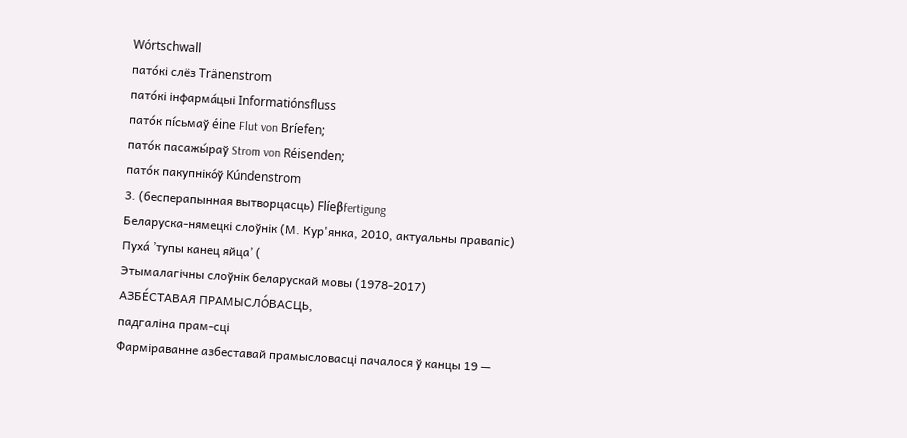Wórtschwall
пато́кі слёз Tränenstrom
пато́кі інфарма́цыі Informatiónsfluss
пато́к пі́сьмаў éine Flut von Bríefen;
пато́к пасажы́раў Strom von Réisenden;
пато́к пакупніко́ў Kúndenstrom
3. (бесперапынная вытворцасць) Flíeβfertigung
Беларуска-нямецкі слоўнік (М. Кур'янка, 2010, актуальны правапіс)
Пуха́ ’тупы канец яйца’ (
Этымалагічны слоўнік беларускай мовы (1978-2017)
АЗБЕ́СТАВАЯ ПРАМЫСЛО́ВАСЦЬ,
падгаліна прам-сці
Фарміраванне азбеставай прамысловасці пачалося ў канцы 19 —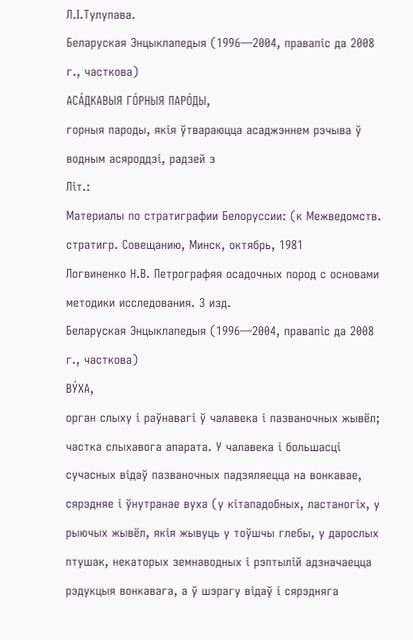Л.І.Тулупава.
Беларуская Энцыклапедыя (1996—2004, правапіс да 2008 г., часткова)
АСА́ДКАВЫЯ ГО́РНЫЯ ПАРО́ДЫ,
горныя пароды, якія ўтвараюцца асаджэннем рэчыва ў водным асяроддзі, радзей з
Літ.:
Материалы по стратиграфии Белоруссии: (к Межведомств. стратигр. Совещанию, Минск, октябрь, 1981
Логвиненко Н.В. Петрографяя осадочных пород с основами методики исследования. 3 изд.
Беларуская Энцыклапедыя (1996—2004, правапіс да 2008 г., часткова)
ВУ́ХА,
орган слыху і раўнавагі ў чалавека і пазваночных жывёл; частка слыхавога апарата. У чалавека і большасці сучасных відаў пазваночных падзяляецца на вонкавае, сярэдняе і ўнутранае вуха (у кітападобных, ластаногіх, у рыючых жывёл, якія жывуць у тоўшчы глебы, у дарослых птушак, некаторых земнаводных і рэптылій адзначаецца рэдукцыя вонкавага, а ў шэрагу відаў і сярэдняга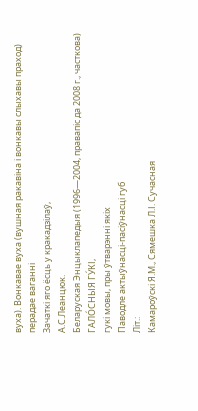вуха). Вонкавае вуха (вушная ракавіна і вонкавы слыхавы праход) перадае ваганні
Зачаткі яго ёсць у кракадзілаў,
А.С.Леанцюк.
Беларуская Энцыклапедыя (1996—2004, правапіс да 2008 г., часткова)
ГАЛО́СНЫЯ ГУ́КІ,
гукі мовы, пры ўтварэнні якіх
Паводле актыўнасці-пасіўнасці губ
Літ.:
Камароўскі Я.М., Сямешка Л.І. Сучасная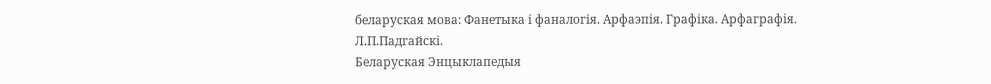беларуская мова: Фанетыка і фаналогія. Арфаэпія. Графіка. Арфаграфія.
Л.П.Падгайскі.
Беларуская Энцыклапедыя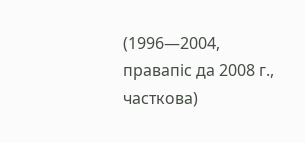(1996—2004, правапіс да 2008 г., часткова)